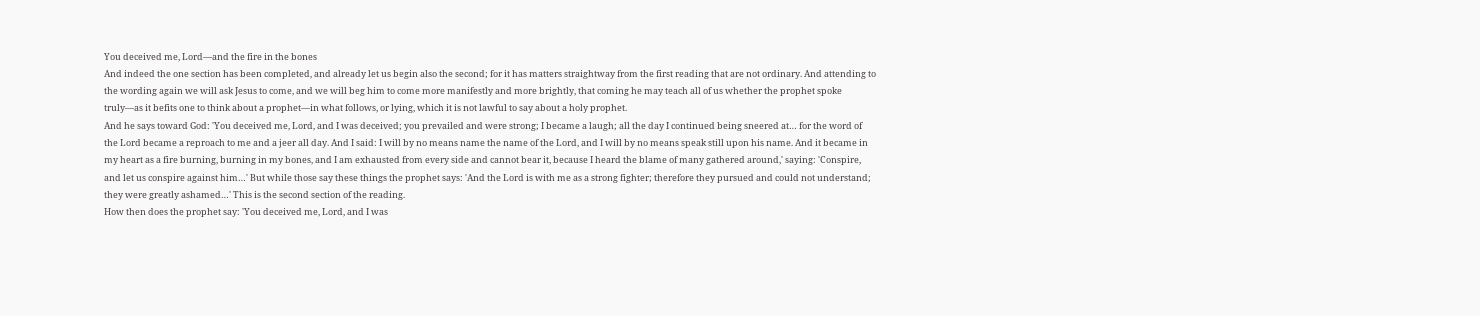You deceived me, Lord—and the fire in the bones
And indeed the one section has been completed, and already let us begin also the second; for it has matters straightway from the first reading that are not ordinary. And attending to the wording again we will ask Jesus to come, and we will beg him to come more manifestly and more brightly, that coming he may teach all of us whether the prophet spoke truly—as it befits one to think about a prophet—in what follows, or lying, which it is not lawful to say about a holy prophet.
And he says toward God: 'You deceived me, Lord, and I was deceived; you prevailed and were strong; I became a laugh; all the day I continued being sneered at… for the word of the Lord became a reproach to me and a jeer all day. And I said: I will by no means name the name of the Lord, and I will by no means speak still upon his name. And it became in my heart as a fire burning, burning in my bones, and I am exhausted from every side and cannot bear it, because I heard the blame of many gathered around,' saying: 'Conspire, and let us conspire against him…' But while those say these things the prophet says: 'And the Lord is with me as a strong fighter; therefore they pursued and could not understand; they were greatly ashamed…' This is the second section of the reading.
How then does the prophet say: 'You deceived me, Lord, and I was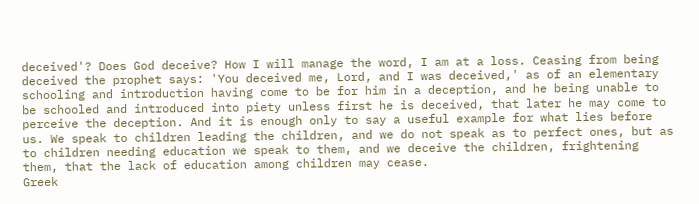deceived'? Does God deceive? How I will manage the word, I am at a loss. Ceasing from being deceived the prophet says: 'You deceived me, Lord, and I was deceived,' as of an elementary schooling and introduction having come to be for him in a deception, and he being unable to be schooled and introduced into piety unless first he is deceived, that later he may come to perceive the deception. And it is enough only to say a useful example for what lies before us. We speak to children leading the children, and we do not speak as to perfect ones, but as to children needing education we speak to them, and we deceive the children, frightening them, that the lack of education among children may cease.
Greek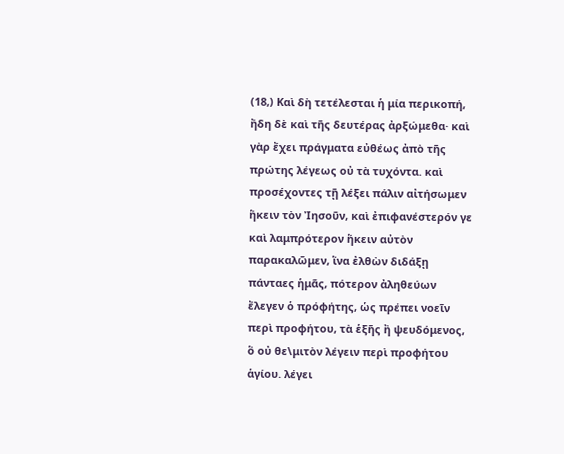(18,) Καὶ δὴ τετέλεσται ἡ μία περικοπή, ἤδη δὲ καὶ τῆς δευτέρας ἀρξώμεθα· καὶ γὰρ ἔχει πράγματα εὐθέως ἀπὸ τῆς πρώτης λέγεως οὐ τὰ τυχόντα. καὶ προσέχοντες τῇ λέξει πάλιν αἰτήσωμεν ἥκειν τὸν Ἰησοῦν, καὶ ἐπιφανέστερόν γε καὶ λαμπρότερον ἥκειν αὐτὸν παρακαλῶμεν, ἵνα ἐλθὼν διδάξῃ πάνταες ἡμᾶς, πότερον ἀληθεύων ἔλεγεν ὁ πρόφήτης, ὡς πρέπει νοεῖν περὶ προφήτου, τὰ ἑξῆς ἢ ψευδόμενος, ὃ οὐ θε\μιτὸν λέγειν περὶ προφήτου ἁγίου. λέγει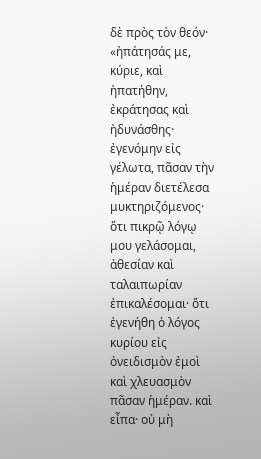δὲ πρὸς τὸν θεόν· «ἠπάτησάς με, κύριε, καὶ ἠπατήθην, ἐκράτησας καὶ ἠδυνάσθης· ἐγενόμην εἰς γέλωτα, πᾶσαν τὴν ἡμέραν διετέλεσα μυκτηριζόμενος· ὅτι πικρῷ λόγῳ μου γελάσομαι, ἀθεσίαν καὶ ταλαιπωρίαν ἐπικαλέσομαι· ὅτι ἐγενήθη ὁ λόγος κυρίου εἰς ὀνειδισμὸν ἐμοὶ καὶ χλευασμὸν πᾶσαν ἡμέραν. καὶ εἶπα· οὐ μὴ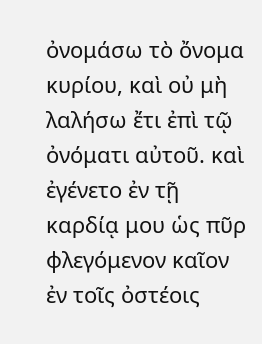ὀνομάσω τὸ ὄνομα κυρίου, καὶ οὐ μὴ λαλήσω ἔτι ἐπὶ τῷ ὀνόματι αὐτοῦ. καὶ ἐγένετο ἐν τῇ καρδίᾳ μου ὡς πῦρ φλεγόμενον καῖον ἐν τοῖς ὀστέοις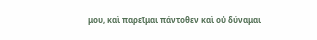μου, καὶ παρεῖμαι πάντοθεν καὶ οὐ δύναμαι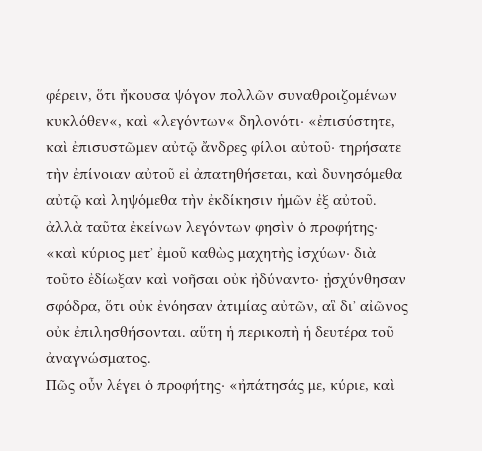φέρειν, ὅτι ἤκουσα ψόγον πολλῶν συναθροιζομένων κυκλόθεν«, καὶ «λεγόντων« δηλονότι· «ἐπισύστητε, καὶ ἐπισυστῶμεν αὐτῷ ἄνδρες φίλοι αὐτοῦ· τηρήσατε τὴν ἐπίνοιαν αὐτοῦ εἰ ἀπατηθήσεται, καὶ δυνησόμεθα αὐτῷ καὶ ληψόμεθα τὴν ἐκδίκησιν ἡμῶν ἐξ αὐτοῦ. ἀλλὰ ταῦτα ἐκείνων λεγόντων φησὶν ὁ προφήτης· «καὶ κύριος μετ᾿ ἐμοῦ καθὼς μαχητὴς ἰσχύων· διὰ τοῦτο ἐδίωξαν καὶ νοῆσαι οὐκ ἠδύναντο· ᾐσχύνθησαν σφόδρα, ὅτι οὐκ ἐνόησαν ἀτιμίας αὐτῶν, αἳ δι᾿ αἰῶνος οὐκ ἐπιλησθήσονται. αὕτη ἡ περικοπὴ ἡ δευτέρα τοῦ ἀναγνώσματος.
Πῶς οὖν λέγει ὁ προφήτης· «ἠπάτησάς με, κύριε, καὶ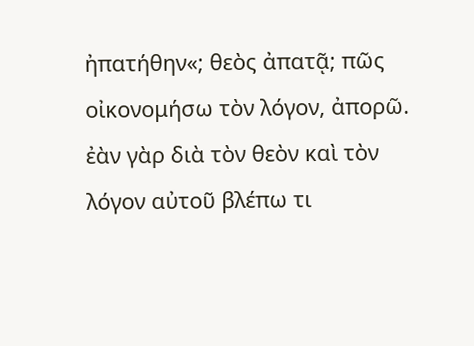ἠπατήθην«; θεὸς ἀπατᾷ; πῶς οἰκονομήσω τὸν λόγον, ἀπορῶ.
ἐὰν γὰρ διὰ τὸν θεὸν καὶ τὸν λόγον αὐτοῦ βλέπω τι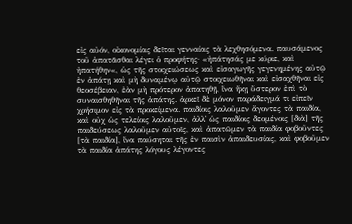εἰς αὐόν, οἰκονομίας δεῖται γενναίας τὰ λεχθησόμενα. παυσάμενος τοῦ ἀπατᾶσθαι λέγει ὁ προφήτης· «ἠπάτησάς με κύριε, καὶ ἠπατήθην«, ὡς τῆς στοιχειώσεως καὶ εἰσαγωγῆς γεγενημένης αὐτῷ ἐν ἀπάτῃ καὶ μὴ δυναμένῳ αὐτῷ στοιχειωθῆναι καὶ εἰσαχθῆναι εἰς θεοσέβειαν, ἐὰν μὴ πρότερον ἀπατηθῇ, ἵνα ἥκῃ ὕστερον ἐπὶ τὸ συναισθηθῆναι τῆς ἀπάτης. ἀρκεῖ δὲ μόνον παράδειγμά τι εἰπεῖν χρήσιμον εἰς τὰ προκείμενα. παιδίοις λαλοῦμεν ἄγοντες τὰ παιδία, καὶ οὐχ ὡς τελείοις λαλοῦμεν, ἀλλ᾿ ὡς παιδίοις δεομένοις [διὰ] τῆς παιδεύσεως λαλοῦμεν αὐτοῖς, καὶ ἀπατῶμεν τὰ παιδία φοβοῦντες [τὰ παιδία], ἵνα παύσηται τῆς ἐν παισὶν ἀπαιδευσίας, καὶ φοβοῦμεν τὰ παιδία ἀπάτης λόγους λέγοντες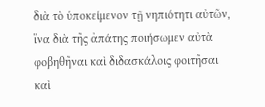διὰ τὸ ὑποκείμενον τῇ νηπιότητι αὐτῶν, ἵνα διὰ τῆς ἀπάτης ποιήσωμεν αὐτὰ φοβηθῆναι καὶ διδασκάλοις φοιτῆσαι καὶ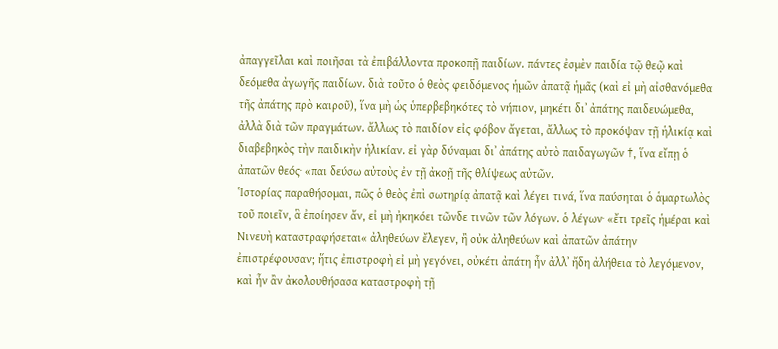ἀπαγγεῖλαι καὶ ποιῆσαι τὰ ἐπιβάλλοντα προκοπῇ παιδίων. πάντες ἐσμὲν παιδία τῷ θεῷ καὶ δεόμεθα ἀγωγῆς παιδίων. διὰ τοῦτο ὁ θεὸς φειδόμενος ἡμῶν ἀπατᾷ ἡμᾶς (καὶ εἰ μὴ αἰσθανόμεθα τῆς ἀπάτης πρὸ καιροῦ), ἵνα μὴ ὡς ὑπερβεβηκότες τὸ νήπιον, μηκέτι δι᾿ ἀπάτης παιδευώμεθα, ἀλλὰ διὰ τῶν πραγμάτων. ἄλλως τὸ παιδίον εἰς φόβον ἄγεται, ἄλλως τὸ προκόψαν τῇ ἡλικίᾳ καὶ διαβεβηκὸς τὴν παιδικὴν ἡλικίαν. εἰ γὰρ δύναμαι δι᾿ ἀπάτης αὐτὸ παιδαγωγῶν †, ἵνα εἴπῃ ὁ ἀπατῶν θεός· «παι δεύσω αὐτοὺς ἐν τῇ ἀκοῇ τῆς θλίψεως αὐτῶν.
Ἱστορίας παραθήσομαι, πῶς ὁ θεὸς ἐπὶ σωτηρίᾳ ἀπατᾷ καὶ λέγει τινά, ἵνα παύσηται ὁ ἁμαρτωλὸς τοῦ ποιεῖν, ἃ ἐποίησεν ἄν, εἰ μὴ ἠκηκόει τῶνδε τινῶν τῶν λόγων. ὁ λέγων· «ἔτι τρεῖς ἡμέραι καὶ Νινευὴ καταστραφήσεται« ἀληθεύων ἔλεγεν, ἢ οὐκ ἀληθεύων καὶ ἀπατῶν ἀπάτην ἐπιστρέφουσαν; ἥτις ἐπιστροφὴ εἰ μὴ γεγόνει, οὐκέτι ἀπάτη ἦν ἀλλ᾿ ἤδη ἀλήθεια τὸ λεγόμενον, καὶ ἦν ἂν ἀκολουθήσασα καταστροφὴ τῇ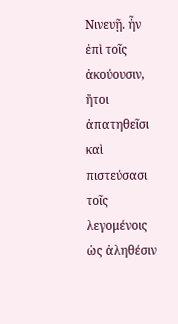Νινευῇ. ἦν ἐπὶ τοῖς ἀκούουσιν, ἤτοι ἀπατηθεῖσι καὶ πιστεύσασι τοῖς λεγομένοις ὡς ἀληθέσιν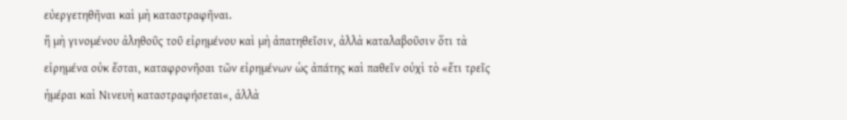εὐεργετηθῆναι καὶ μὴ καταστραφῆναι.
ἢ μὴ γινομένου ἀληθοῦς τοῦ εἰρημένου καὶ μὴ ἀπατηθεῖσιν, ἀλλὰ καταλαβοῦσιν ὅτι τὰ εἰρημένα οὐκ ἔσται, καταφρονῆσαι τῶν εἰρημένων ὡς ἀπάτης καὶ παθεῖν οὐχὶ τὸ «ἔτι τρεῖς ἡμέραι καὶ Νινευὴ καταστραφήσεται«, ἀλλὰ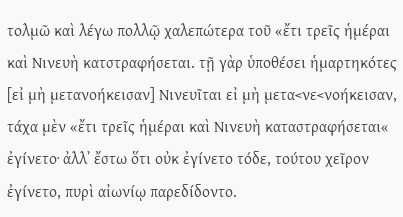τολμῶ καὶ λέγω πολλῷ χαλεπώτερα τοῦ «ἔτι τρεῖς ἡμέραι καὶ Νινευὴ κατστραφήσεται. τῇ γὰρ ὑποθέσει ἡμαρτηκότες [εἰ μὴ μετανοήκεισαν] Νινευῖται εἰ μὴ μετα<νε<νοήκεισαν, τάχα μὲν «ἔτι τρεῖς ἡμέραι καὶ Νινευὴ καταστραφήσεται« ἐγίνετο· ἀλλ᾿ ἔστω ὅτι οὐκ ἐγίνετο τόδε, τούτου χεῖρον ἐγίνετο, πυρὶ αἰωνίῳ παρεδίδοντο.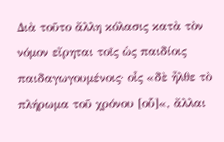Διὰ τοῦτο ἄλλη κόλασις κατὰ τὸν νόμον εἴρηται τοῖς ὡς παιδίοις παιδαγωγουμένοις· οἷς «δὲ ἦλθε τὸ πλήρωμα τοῦ χρόνου [οὗ]«, ἄλλαι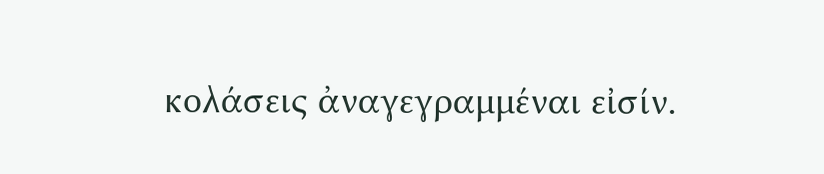κολάσεις ἀναγεγραμμέναι εἰσίν.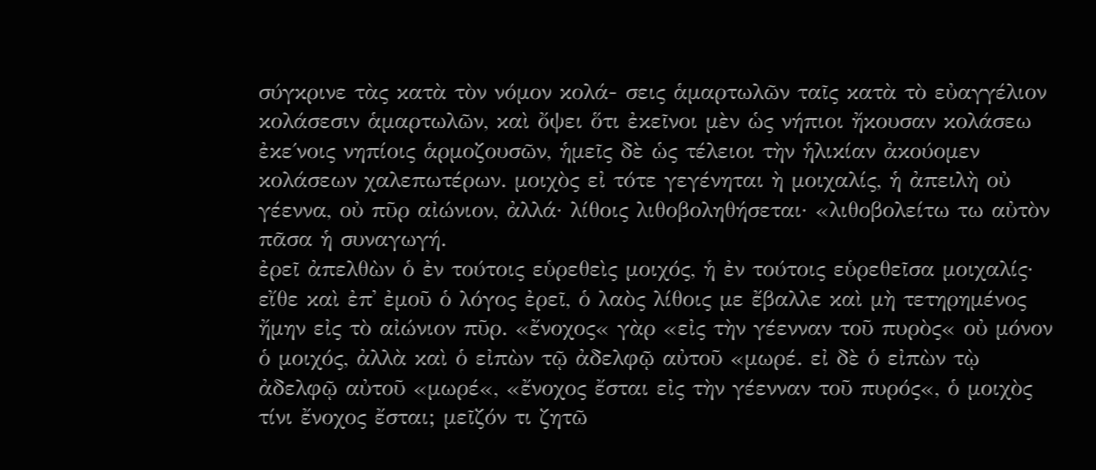σύγκρινε τὰς κατὰ τὸν νόμον κολά- σεις ἁμαρτωλῶν ταῖς κατὰ τὸ εὐαγγέλιον κολάσεσιν ἁμαρτωλῶν, καὶ ὄψει ὅτι ἐκεῖνοι μὲν ὡς νήπιοι ἤκουσαν κολάσεω ἐκε΄νοις νηπίοις ἁρμοζουσῶν, ἡμεῖς δὲ ὡς τέλειοι τὴν ἡλικίαν ἀκούομεν κολάσεων χαλεπωτέρων. μοιχὸς εἰ τότε γεγένηται ὴ μοιχαλίς, ἡ ἀπειλὴ οὐ γέεννα, οὐ πῦρ αἰώνιον, ἀλλά· λίθοις λιθοβοληθήσεται· «λιθοβολείτω τω αὐτὸν πᾶσα ἡ συναγωγή.
ἐρεῖ ἀπελθὼν ὁ ἐν τούτοις εὑρεθεὶς μοιχός, ἡ ἐν τούτοις εὑρεθεῖσα μοιχαλίς· εἴθε καὶ ἐπ᾿ ἐμοῦ ὁ λόγος ἐρεῖ, ὁ λαὸς λίθοις με ἔβαλλε καὶ μὴ τετηρημένος ἤμην εἰς τὸ αἰώνιον πῦρ. «ἔνοχος« γὰρ «εἰς τὴν γέενναν τοῦ πυρὸς« οὐ μόνον ὁ μοιχός, ἀλλὰ καὶ ὁ εἰπὼν τῷ ἀδελφῷ αὐτοῦ «μωρέ. εἰ δὲ ὁ εἰπὼν τῲ ἀδελφῷ αὐτοῦ «μωρέ«, «ἔνοχος ἔσται εἰς τὴν γέενναν τοῦ πυρός«, ὁ μοιχὸς τίνι ἔνοχος ἔσται; μεῖζόν τι ζητῶ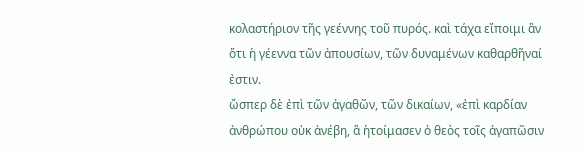κολαστήριον τῆς γεέννης τοῦ πυρός. καὶ τάχα εἴποιμι ἂν ὅτι ἡ γέεννα τῶν ἀπουσίων, τῶν δυναμένων καθαρθῆναί ἐστιν.
ὤσπερ δὲ ἐπὶ τῶν ἀγαθῶν, τῶν δικαίων, «ἐπὶ καρδίαν ἀνθρώπου οὐκ ἀνέβη, ἃ ἡτοίμασεν ὁ θεὸς τοῖς ἀγαπῶσιν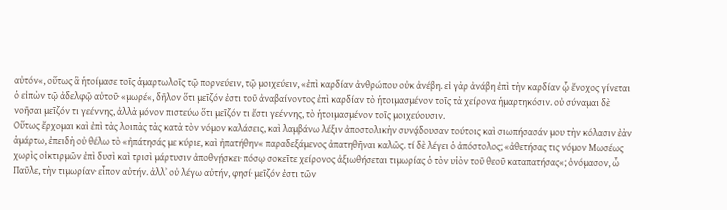αὐτόν«, οὕτως ἃ ἡτοίμασε τοῖς ἁμαρτωλοῖς τῷ πορνεύειν, τῷ μοιχεύειν, «ἐπὶ καρδίαν ἀνθρώπου οὐκ ἀνέβη. εἰ γὰρ ἀνάβη ἐπὶ τὴν καρδίαν ᾧ ἔνοχος γίνεται ὁ εἰπὼν τῷ ἀδελφῷ αὐτοῦ· «μωρέ«, δῆλον ὅτι μεῖζόν ἐστι τοῦ ἀναβαίνοντος ἐπὶ καρδίαν τὸ ἡτοιμασμένον τοῖς τὰ χείρονα ἡμαρτηκόσιν. οὐ σύναμαι δὲ νοῆσαι μεῖζόν τι γεέννης, ἀλλὰ μόνον πιστεύω ὅτι μεῖζόν τι ἔστι γεέννης, τὸ ἡτοιμασμένον τοῖς μοιχεύουσιν.
Οὕτως ἔρχομαι καὶ ἐπὶ τὰς λοιπὰς τὰς κατὰ τὸν νόμον καλάσεις, καὶ λαμβάνω λέξιν ἀποστολικὴν συνᾴδουσαν τούτοις καὶ σιωπήσασάν μου τὴν κόλασιν ἐὰν ἁμάρτω, ἐπειδὴ οὐ θέλω τὸ «ἠπάτησάς με κύριε, καὶ ἠπατήθην« παραδεξάμενος ἀπατηθῆναι καλῶς. τί δὲ λέγει ὁ ἀπόστολος; «ἀθετήσας τις νόμον Μωσέως χωρὶς οἰκτιρμῶν ἐπὶ δυσὶ καὶ τρισὶ μάρτυσιν ἀποθνῄσκει· πόσῳ σοκεῖτε χείρονος ἀξιωθήσεται τιμωρίας ὁ τὸν υἱὸν τοῦ θεοῦ καταπατήσας«; ὀνόμασον, ὦ Παῦλε, τὴν τιμωρίαν· εἶπον αὐτήν. ἀλλ᾿ οὐ λέγω αὐτήν, φησί· μεῖζόν ἐστι τῶν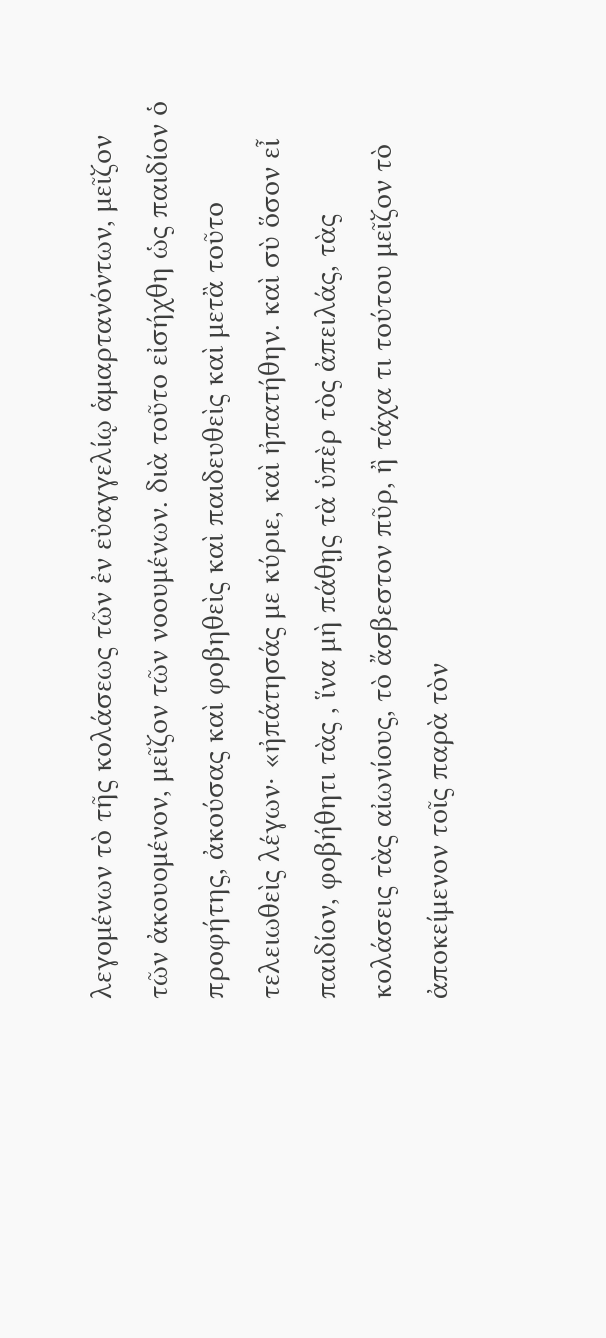λεγομένων τὸ τῆς κολάσεως τῶν ἐν εὐαγγελίῳ ἁμαρτανόντων, μεῖζον τῶν ἀκουομένον, μεῖζον τῶν νοουμένων. διὰ τοῦτο εἰσήχθη ὡς παιδίον ὁ προφήτης, ἀκούσας καὶ φοβηθεὶς καὶ παιδευθεὶς καὶ μετἂ τοῦτο τελειωθεὶς λέγων· «ἠπάτησάς με κύριε, καὶ ἠπατήθην. καὶ σὺ ὅσον εἶ παιδίον, φοβήθητι τὰς , ἵνα μὴ πάθῃς τὰ ὑπὲρ τὸς ἀπειλάς, τὰς κολάσεις τὰς αἰωνίους, τὸ ἄσβεστον πῦρ, ἢ τάχα τι τούτου μεῖζον τὸ ἀποκείμενον τοῖς παρὰ τὸν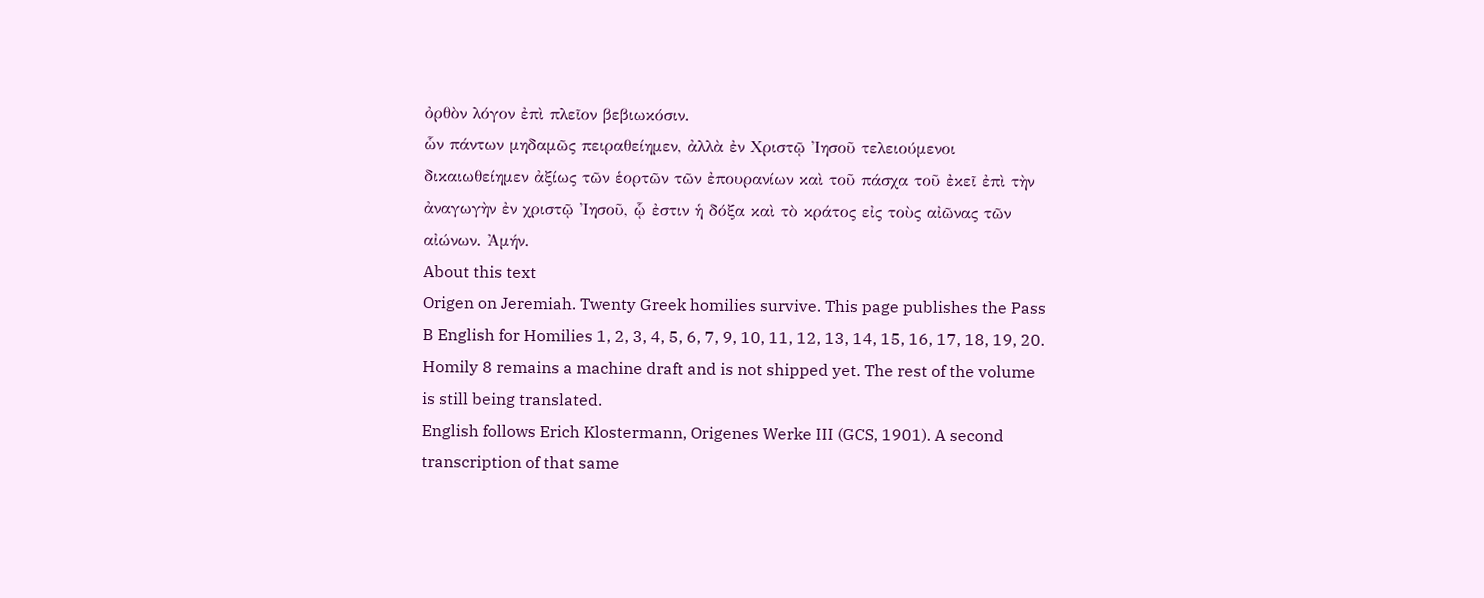ὀρθὸν λόγον ἐπὶ πλεῖον βεβιωκόσιν.
ὧν πάντων μηδαμῶς πειραθείημεν, ἀλλὰ ἐν Χριστῷ Ἰησοῦ τελειούμενοι δικαιωθείημεν ἀξίως τῶν ἑορτῶν τῶν ἐπουρανίων καὶ τοῦ πάσχα τοῦ ἐκεῖ ἐπὶ τὴν ἀναγωγὴν ἐν χριστῷ Ἰησοῦ, ᾧ ἐστιν ἡ δόξα καὶ τὸ κράτος εἰς τοὺς αἰῶνας τῶν αἰώνων. Ἀμήν.
About this text
Origen on Jeremiah. Twenty Greek homilies survive. This page publishes the Pass B English for Homilies 1, 2, 3, 4, 5, 6, 7, 9, 10, 11, 12, 13, 14, 15, 16, 17, 18, 19, 20. Homily 8 remains a machine draft and is not shipped yet. The rest of the volume is still being translated.
English follows Erich Klostermann, Origenes Werke III (GCS, 1901). A second transcription of that same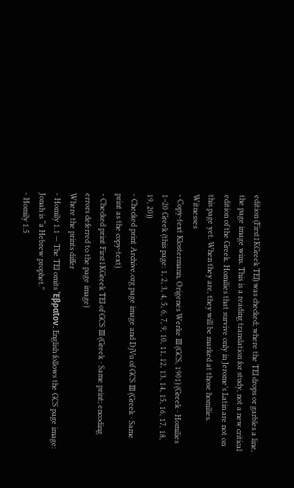edition (First1KGreek TEI) was checked; where the TEI drops or garbles a line, the page image wins. This is a reading translation for study, not a new critical edition of the Greek. Homilies that survive only in Jerome’s Latin are not on this page yet. When they are, they will be marked at those homilies.
Witnesses
- Copy-text Klostermann, Origenes Werke III (GCS, 1901) (Greek · Homilies 1–20 Greek (this page: 1, 2, 3, 4, 5, 6, 7, 9, 10, 11, 12, 13, 14, 15, 16, 17, 18, 19, 20))
- Checked print Archive.org page image and DjVu of GCS III (Greek · Same print as the copy-text)
- Checked print First1KGreek TEI of GCS III (Greek · Same print; encoding errors deferred to the page image)
Where the prints differ
- Homily 1.1 — The TEI omits Ἑβραῖον. English follows the GCS page image: Jonah is “a Hebrew prophet.”
- Homily 1.5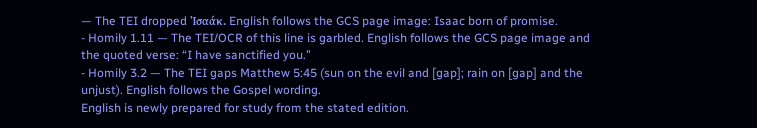— The TEI dropped Ἰσαάκ. English follows the GCS page image: Isaac born of promise.
- Homily 1.11 — The TEI/OCR of this line is garbled. English follows the GCS page image and the quoted verse: “I have sanctified you.”
- Homily 3.2 — The TEI gaps Matthew 5:45 (sun on the evil and [gap]; rain on [gap] and the unjust). English follows the Gospel wording.
English is newly prepared for study from the stated edition.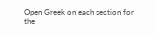Open Greek on each section for the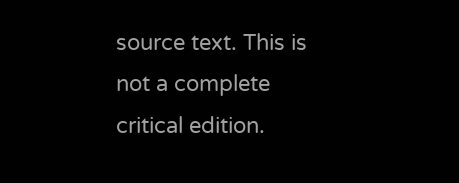source text. This is not a complete critical edition.